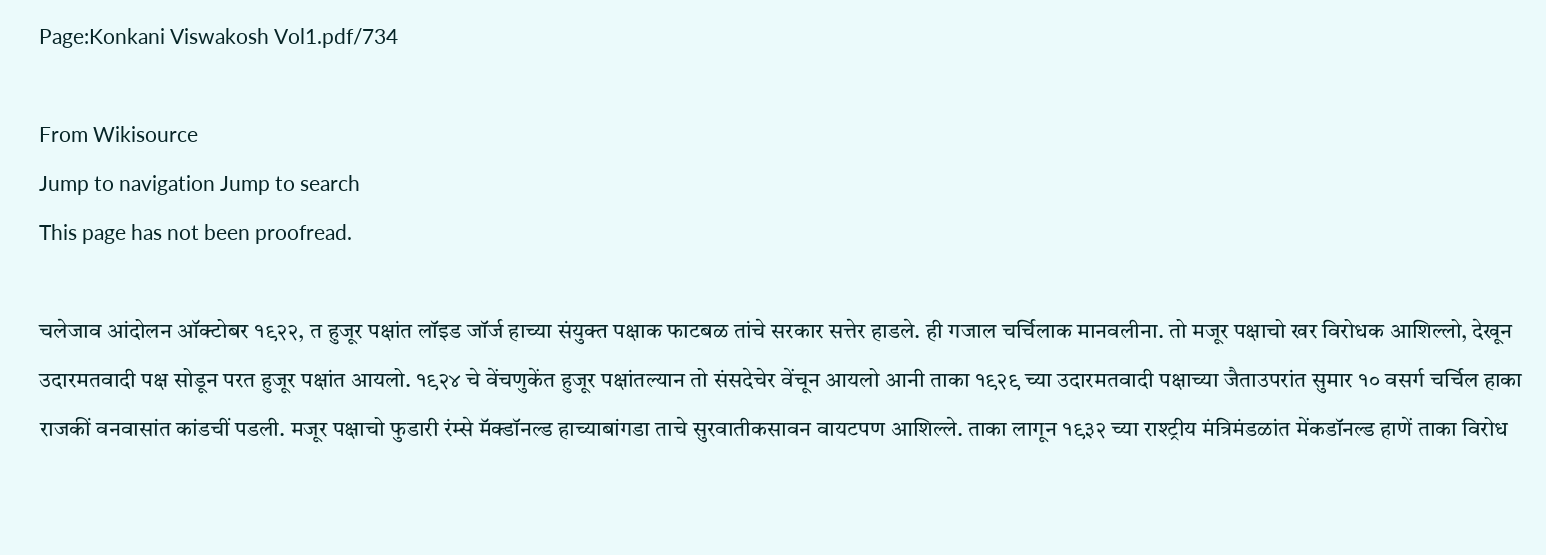Page:Konkani Viswakosh Vol1.pdf/734

From Wikisource
Jump to navigation Jump to search
This page has not been proofread.

चलेजाव आंदोलन ऑक्टोबर १९२२, त हुजूर पक्षांत लॉइड जॉर्ज हाच्या संयुक्त पक्षाक फाटबळ तांचे सरकार सत्तेर हाडले. ही गजाल चर्चिलाक मानवलीना. तो मजूर पक्षाचो खर विरोधक आशिल्लो, देखून उदारमतवादी पक्ष सोडून परत हुजूर पक्षांत आयलो. १९२४ चे वेंचणुकेंत हुजूर पक्षांतल्यान तो संसदेचेर वेंचून आयलो आनी ताका १९२९ च्या उदारमतवादी पक्षाच्या जैताउपरांत सुमार १० वसर्ग चर्चिल हाका राजकीं वनवासांत कांडचीं पडली. मजूर पक्षाचो फुडारी रंम्से मॅक्डॉनल्ड हाच्याबांगडा ताचे सुरवातीकसावन वायटपण आशिल्ले. ताका लागून १९३२ च्या राश्ट्रीय मंत्रिमंडळांत मेंकडॉनल्ड हाणें ताका विरोध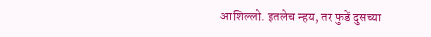आशिल्लो. इतलेच न्हय, तर फुडें दुसच्या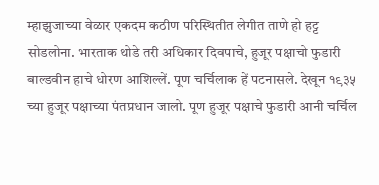म्हाझुजाच्या वेळार एकदम कठीण परिस्थितीत लेगीत ताणे हो हट्ट सोडलोना. भारताक थोडे तरी अधिकार दिवपाचे, हुजूर पक्षाचो फुडारी बाल्डवीन हाचे धोरण आशिल्लें. पूण चर्चिलाक हें पटनासले. देखून १९३५ च्या हुजूर पक्षाच्या पंतप्रधान जालो. पूण हुजूर पक्षाचे फुडारी आनी चर्चिल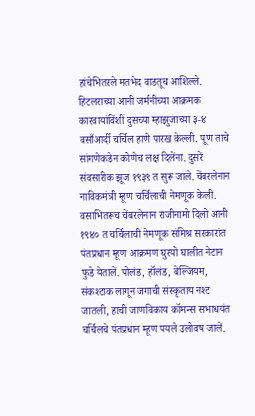हांचेभितरले मतभेद वाडतूच आशिल्ले. हिटलराच्या आनी जर्मनीच्या आक्रमक कारवायांविंशीं दुसच्या म्हाझुजाच्या ३-४ वसाँआर्दी चर्चिल हाणे पारख केल्ली. पूण ताचे सांगणेकडेन कोणेच लक्ष दिलेंना. दुसरें संवसारीक झूज १९३९ त सुरू जाले. चेंबरलेनान नाविकमंत्री म्हूण चर्चिलाची नेमणूक केली. वसाभितरूच चेंबरलेनान राजीनामो दिलो आनी १९४० त चर्चिलाची नेमणूक संमिश्र सरकारांत पंतप्रधान म्हूण आक्रमण घुरयो घालीत नेटान फुडे येतालें. पोलंड, हॉलंड, बेल्जियम, संकश्टाक लागून जगाची संस्कृताय नश्ट जातली, हाची जाणविकाय कॉमन्स सभाधयंत चर्चिलचे पंतप्रधान म्हूण पयले उलोवष जालें.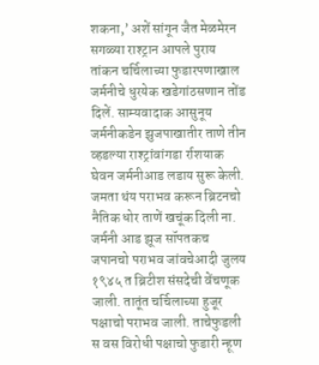शकना,’ अशें सांगून जैत मेळमेरन सगळ्या राश्ट्रान आपले पुराय तांकन चर्चिलाच्या फुडारपणाखाल जर्मनीचे धुरयेक खडेगांठसणान तोंड दिलें. साम्यवादाक आसुनूय जर्मनीकडेन झुजपाखातीर ताणे तीन व्हडल्या राश्ट्रांवांगडा र्राशयाक घेवन जर्मनीआड लडाय सुरू केली. जमता थंय पराभव करून ब्रिटनचो नैतिक धोर ताणें खचूंक दिली ना. जर्मनी आड झूज सॉपतकच जपानचो पराभव जांवचेआदी जुलय १९४५ त ब्रिटीश संसदेची वेंचणूक जाली. तातूंत चर्चिलाच्या हुजूर पक्षाचो पराभव जाली. ताचेफुडली स वस विरोधी पक्षाचो फुडारी न्हूण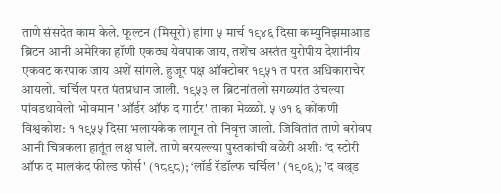ताणे संसदेत काम केले. फूल्टन (मिसूरो) हांगा ५ मार्च १९४६ दिसा कम्युनिझमाआड ब्रिटन आनी अमेरिका हॉणी एकठ्य येवपाक जाय, तशेंच अस्तंत युरोपीय देशांनीय एकवट करपाक जाय अशें सांगले. हुजूर पक्ष ऑक्टोबर १९५१ त परत अधिकाराचेर आयलो. चर्चिल परत पंतप्रधान जाली. १९५३ ल ब्रिटनांतलो सगळ्यांत उंचल्या पांवडथावेलो भोवमान 'ऑर्डर ऑफ द गार्टर' ताका मेळ्ळो. ५ ७१ ६ कोंकणी विश्वकोश: १ १९५५ दिसा भलायकेक लागून तो निवृत्त जालो. जिवितांत ताणे बरोवप आनी चित्रकला हातूंत लक्ष घालें. ताणे बरयल्ल्या पुस्तकांची वळेरी अशीः ‘द स्टोरी ऑफ द मालकंद फील्ड फोर्स' (१८९८); ‘लॉर्ड रॅडॉल्फ चर्चिल' (१९०६); 'द वल्र्ड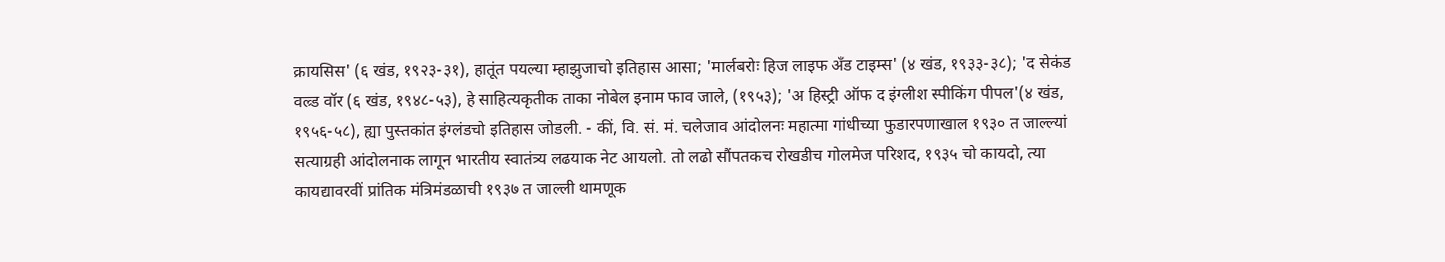क्रायसिस' (६ खंड, १९२३-३१), हातूंत पयल्या म्हाझुजाचो इतिहास आसा; 'मार्लबरोः हिज लाइफ अँड टाइम्स' (४ खंड, १९३३-३८); 'द सेकंड वल्र्ड वॉर (६ खंड, १९४८-५३), हे साहित्यकृतीक ताका नोबेल इनाम फाव जाले, (१९५३); 'अ हिस्ट्री ऑफ द इंग्लीश स्पीकिंग पीपल'(४ खंड, १९५६-५८), ह्या पुस्तकांत इंग्लंडचो इतिहास जोडली. - कीं, वि. सं. मं. चलेजाव आंदोलनः महात्मा गांधीच्या फुडारपणाखाल १९३० त जाल्ल्यां सत्याग्रही आंदोलनाक लागून भारतीय स्वातंत्र्य लढयाक नेट आयलो. तो लढो सौंपतकच रोखडीच गोलमेज परिशद, १९३५ चो कायदो, त्या कायद्यावरवीं प्रांतिक मंत्रिमंडळाची १९३७ त जाल्ली थामणूक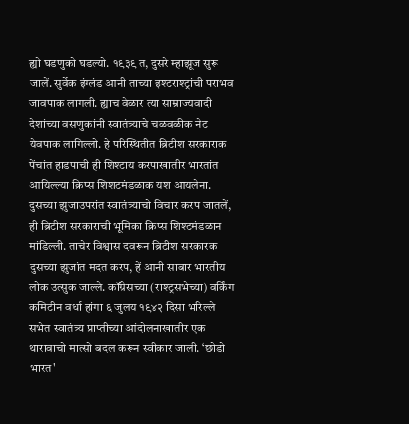ह्यो घडणुको घडल्यो. १९३९ त, दुसरे म्हाझूज सुरू जालें. सुर्वेक इंग्लंड आनी ताच्या इश्टराश्ट्रांची पराभव जावपाक लागली. ह्याच वेळार त्या साम्राज्यवादी देशांच्या वसणुकांनी स्वातंत्र्याचे चळवळीक नेट येवपाक लागिल्लो. हे परिस्थितीत ब्रिटीश सरकाराक पेंचांत हाडपाची ही शिश्टाय करपाखातीर भारतांत आयिल्ल्या क्रिप्स शिशटमंडळाक यश आयलेना. दुसच्या झुजाउपरांत स्वातंत्र्याचो विचार करप जातलें, ही ब्रिटीश सरकाराची भूमिका क्रिप्स शिश्टमंडळान मांडिल्ली. ताचेर विश्वास दवरून ब्रिटीश सरकारक दुसच्या झुजांत मदत करप, हें आनी साबार भारतीय लोक उत्सुक जाल्ले. कॉंग्रेसच्या (राश्ट्रसभेच्या) वर्किंग कमिटीन वर्धा हांगा ६ जुलय १९४२ दिसा भरिल्ले सभेत स्वातंत्र्य प्राप्तीच्या आंदोलनाखातीर एक थारावाचो मात्सो बदल करून स्वीकार जाली. ‘छोडो भारत'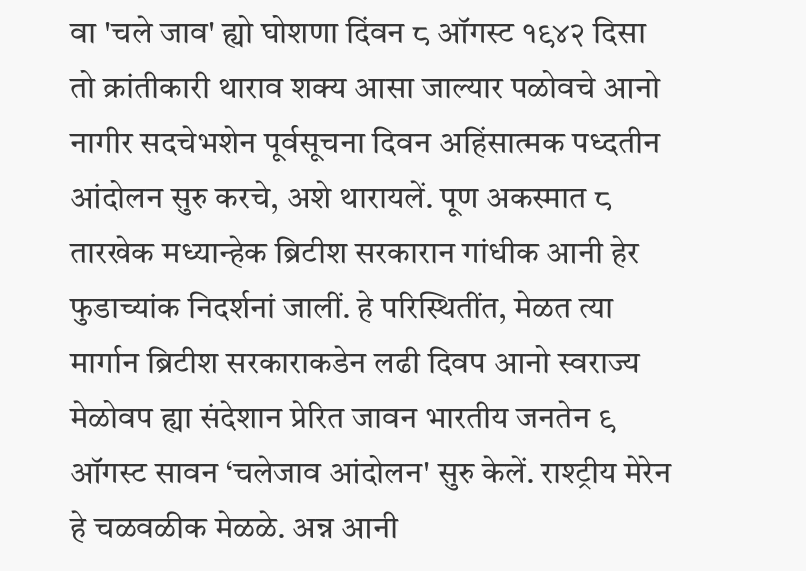वा 'चले जाव' ह्यो घोशणा दिंवन ८ ऑगस्ट १९४२ दिसा तो क्रांतीकारी थाराव शक्य आसा जाल्यार पळोवचे आनो नागीर सदचेभशेन पूर्वसूचना दिवन अहिंसात्मक पध्दतीन आंदोलन सुरु करचे, अशे थारायलें. पूण अकस्मात ८ तारखेक मध्यान्हेक ब्रिटीश सरकारान गांधीक आनी हेर फुडाच्यांक निदर्शनां जालीं. हे परिस्थितींत, मेळत त्या मार्गान ब्रिटीश सरकाराकडेन लढी दिवप आनो स्वराज्य मेळोवप ह्या संदेशान प्रेरित जावन भारतीय जनतेन ९ ऑगस्ट सावन ‘चलेजाव आंदोलन' सुरु केलें. राश्ट्रीय मेरेन हे चळवळीक मेळळे. अन्न आनी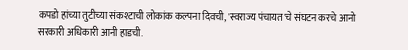कपडो हांच्या तुटीच्या संकश्टाची लोकांक कल्पना दिवची, 'स्वराज्य पंचायत'चे संघटन करचे आनो सरकारी अधिकारी आनी हाडची.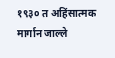१९३० त अहिंसात्मक मार्गान जाल्ले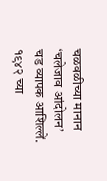चळवळीच्या मानान ‘चलेजाव आंदोलन’ चड व्यापक आशिल्लें. १९४२ च्या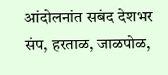आंदोलनांत सबंद देशभर संप, हरताळ, जाळपोळ,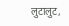लुटालुट,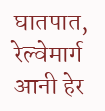घातपात, रेल्वेमार्ग आनी हेर